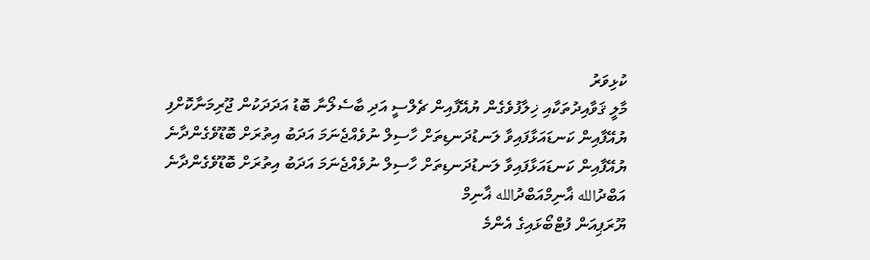ކުޅިވަރު
މާލީ ޤަވާއިދުތަކާއި ޚިލާފުވެގެން ޔުއޭފާއިން ޗެލްސީ އަދި ބާސެލޯނާ ބޮޑު އަދަދަކުން ޖޫރިމަނާކޮށްފި
ޔުއޭފާއިން ކަނޑައަޅާފައިވާ ލަނޑުދަނޑިތަށް ހާސިލް ނުވެއްޖެނަމަ އަދަބު އިތުރަށް ބޮޑޫވެގެންދާނެ
ޔުއޭފާއިން ކަނޑައަޅާފައިވާ ލަނޑުދަނޑިތަށް ހާސިލް ނުވެއްޖެނަމަ އަދަބު އިތުރަށް ބޮޑޫވެގެންދާނެ
އަބްދުالله ޣާނިމްއަބްދުالله ޣާނިމް
ޔޫރަޕިއަން ފުޓްބޯޅައިގެ އެންމެ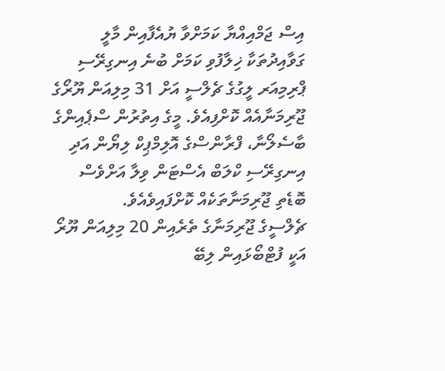އިސް ޖަމްއިއްޔާ ކަމަށްވާ ޔުއެފާއިން މާލީ ގަވާއިދުތަކާ ޚިލާފުވި ކަމަށް ބުނެ އިނގިރޭސި ޕްރިމިއަރ ލީގުގެ ޗެލްސީ އަށް 31 މިލިއަން ޔޫރޯގެ ޖޫރިމަނާއެއް ކޮށްފިއެވެ. މީގެ އިތުރުން ސްޕެއިންގެ ބާސެލޯނާ، ފްރާންސްގެ އޮލިމްޕިކް ލިޔޯން އަދި އިނގިރޭސި ކްލަބް އެސްޓަން ވިލާ އަށްވެސް ބޮޑެތި ޖޫރިމަނާތަކެއް ކޮށްފައިވެއެވެ.
ޗެލްސީގެ ޖޫރިމަނާގެ ތެރެއިން 20 މިލިއަން ޔޫރޯ އަކީ ފުޓްބޯޅައިން ލިބޭ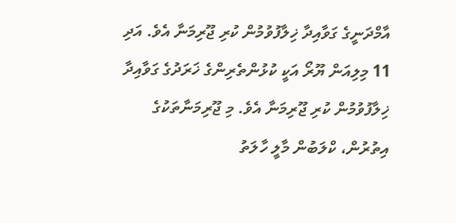އާމްދަނީގެ ގަވާއިދާ ޚިލާފުވުމުން ކުރި ޖޫރިމަނާ އެވެ. އަދި 11 މިލިއަން ޔޫރޯ އަކީ ކުޅުންތެރިންގެ ޚަރަދުގެ ގަވާއިދާ ޚިލާފުވުމުން ކުރި ޖޫރިމަނާ އެވެ. މި ޖޫރިމަނާތަކުގެ އިތުރުން، ކްލަބުން މާލީ ހާލަތު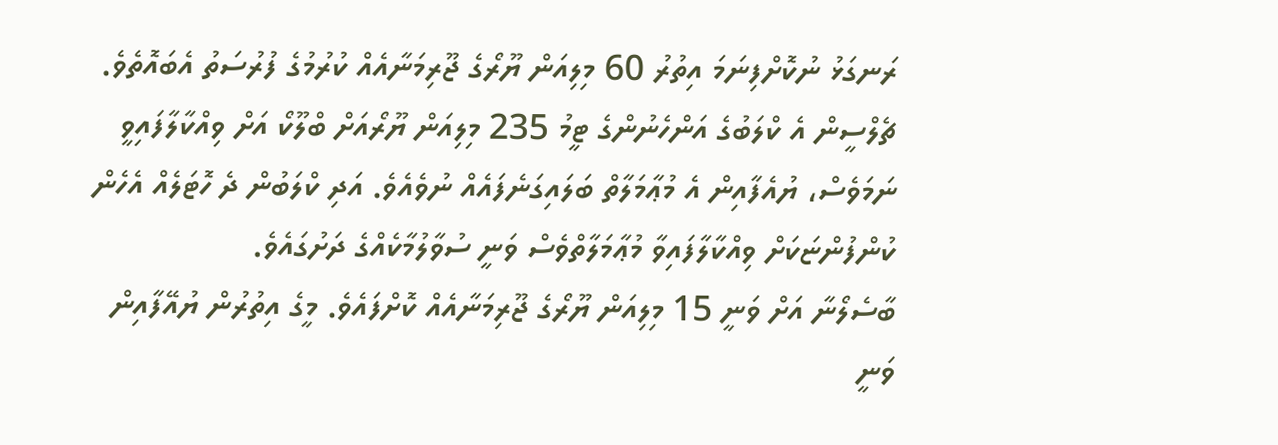ރަނގަޅު ނުކޮށްފިނަމަ އިތުރު 60 މިލިއަން ޔޫރޯގެ ޖޫރިމަނާއެއް ކުރުމުގެ ފުރުސަތު އެބައޮތެވެ. ޗެލްސީން އެ ކްލަބުގެ އަންހެނުންގެ ޓީމު 235 މިލިއަން ޔޫރޯއަށް ބްލޫކޯ އަށް ވިއްކާލާފައިވީ ނަމަވެސް، ޔުއެފާއިން އެ މުޢާމަލާތް ބަލައިގަނެފައެއް ނުވެއެވެ. އަދި ކްލަބުން ދެ ހޮޓަލެއް އެހެން ކުންފުންޏަކަށް ވިއްކާލާފައިވާ މުޢާމަލާތްވެސް ވަނީ ސުވާލުމާކެއްގެ ދަށުގައެވެ.
ބާސެލޯނާ އަށް ވަނީ 15 މިލިއަން ޔޫރޯގެ ޖޫރިމަނާއެއް ކޮށްފައެވެ. މީގެ އިތުރުން ޔުއޭފާއިން ވަނީ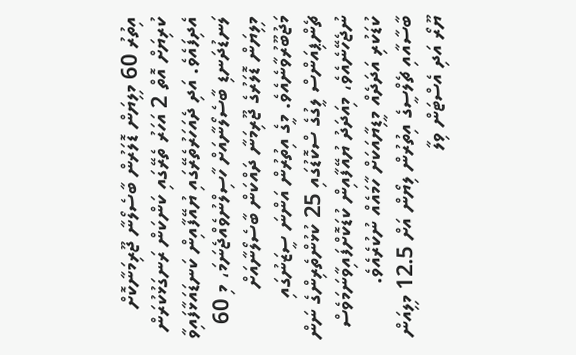އިތުރު 60 މިލިޔަން ޑޮލަރުން ބާސެލޯނާ ޖޫރިމަނާކޮށް ކުރިޔަށް އޮތް 2 އަހަރު ތެރޭގައި ކަންކަން ރަނގަޅުކުރަން އެދިފައެވެ. އަދި ދެއަހަރުތެރޭގައި ޔުއޭފާއިން ކަނޑައަޅާފައިވާ ލަނޑުދަނޑި ބާސެލޯނާއަށް ހާސިލްނުވެއްޖެނަމަ، މި 60 މިލިޔަން ޑޮލަރުގެ ޖޫރިމަނާ ދައްކަން ބާސެލޯނާއަށް މަޖުބޫރުވާނެއެވެ. މީގެ އިތުރުން އަންނަ ސީޒަނުގައި ޗެންޕިއަންސް ލީގުގެ ސްކޮޑުގައި 25 ކުޅުންތެރިންގެ ނަން ނުޖެހޭނެއެވެ، މިއަދަދު ޔުއޭފާއިން ކުޑަކޮށްފައިވާނަމަވެސް ކުޑަކުރި އަދަދެއް މީޑިޔާއަކަށް ހާމައެއް ނުކުރެއެވެ.
ބާސާއާއި ޗެލްސީގެ އިތުރުން ލިޔޯން އަށް 12.5 މިލިއަން ޔޫރޯ އަދި އެސްޓަން ވިލާ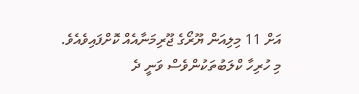އަށް 11 މިލިއަން ޔޫރޯގެ ޖޫރިމަނާއެއް ކޮށްފައިވެއެވެ.
މި ހުރިހާ ކްލަބުތަކުންވެސް ވަނީ ދެ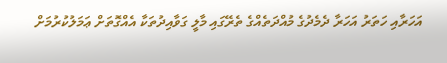އަހަރާއި ހަތަރު އަހަރާ ދެމެދުގެ މުއްދަތެއްގެ ތެރޭގައި މާލީ ގަވާއިދުތަކާ އެއްގޮތަށް ޢަމަލުކުރުމަށް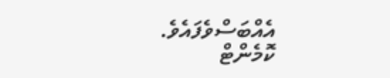އެއްބަސްވެފައެވެ.
ކޮމެންޓް